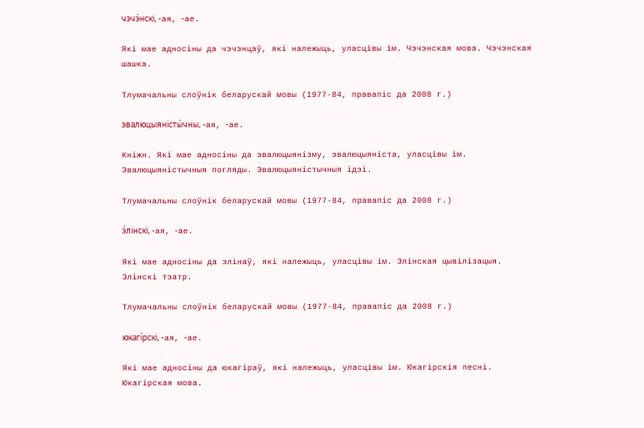чэчэ́нскі, ‑ая, ‑ае.

Які мае адносіны да чэчэнцаў, які належыць, уласцівы ім. Чэчэнская мова. Чэчэнская шашка.

Тлумачальны слоўнік беларускай мовы (1977-84, правапіс да 2008 г.)

эвалюцыяністы́чны, ‑ая, ‑ае.

Кніжн. Які мае адносіны да эвалюцыянізму, эвалюцыяніста, уласцівы ім. Эвалюцыяністычныя погляды. Эвалюцыяністычныя ідэі.

Тлумачальны слоўнік беларускай мовы (1977-84, правапіс да 2008 г.)

э́лінскі, ‑ая, ‑ае.

Які мае адносіны да элінаў, які належыць, уласцівы ім. Элінская цывілізацыя. Элінскі тэатр.

Тлумачальны слоўнік беларускай мовы (1977-84, правапіс да 2008 г.)

юкагі́рскі, ‑ая, ‑ае.

Які мае адносіны да юкагіраў, які належыць, уласцівы ім. Юкагірскія песні. Юкагірская мова.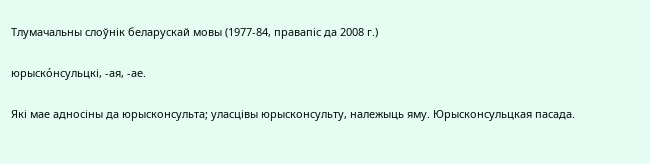Тлумачальны слоўнік беларускай мовы (1977-84, правапіс да 2008 г.)

юрыско́нсульцкі, ‑ая, ‑ае.

Які мае адносіны да юрысконсульта; уласцівы юрысконсульту, належыць яму. Юрысконсульцкая пасада.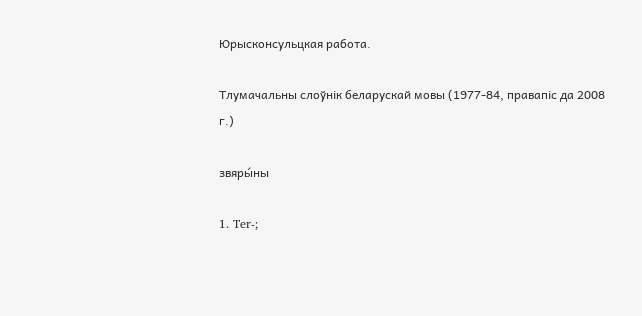Юрысконсульцкая работа.

Тлумачальны слоўнік беларускай мовы (1977-84, правапіс да 2008 г.)

звяры́ны

1. Ter-;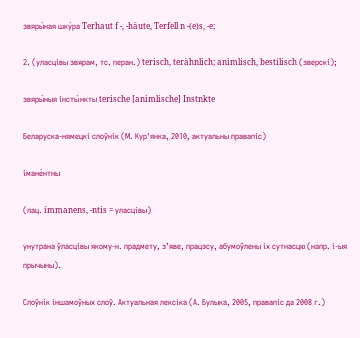звяры́ная шку́ра Terhaut f -, -häute, Terfell n -(e)s, -e;

2. (уласцівы звярам, тс. перан.) terisch, terähnlich; animlisch, bestilisch (зверскі);

звяры́ныя інсты́нкты terische [animlische] Instnkte

Беларуска-нямецкі слоўнік (М. Кур'янка, 2010, актуальны правапіс)

імане́нтны

(лац. immanens, -ntis = уласцівы)

унутрана ўласцівы якому-н. прадмету, з’яве, працэсу, абумоўлены іх сутнасцю (напр. і-ыя прычыны).

Слоўнік іншамоўных слоў. Актуальная лексіка (А. Булыка, 2005, правапіс да 2008 г.)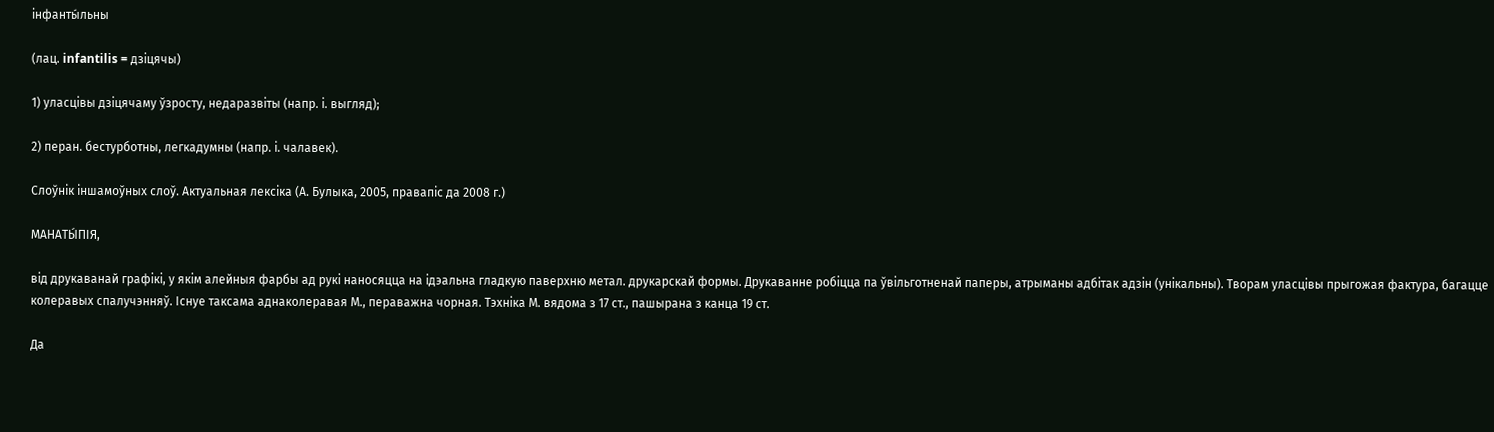інфанты́льны

(лац. infantilis = дзіцячы)

1) уласцівы дзіцячаму ўзросту, недаразвіты (напр. і. выгляд);

2) перан. бестурботны, легкадумны (напр. і. чалавек).

Слоўнік іншамоўных слоў. Актуальная лексіка (А. Булыка, 2005, правапіс да 2008 г.)

МАНАТЫ́ПІЯ,

від друкаванай графікі, у якім алейныя фарбы ад рукі наносяцца на ідэальна гладкую паверхню метал. друкарскай формы. Друкаванне робіцца па ўвільготненай паперы, атрыманы адбітак адзін (унікальны). Творам уласцівы прыгожая фактура, багацце колеравых спалучэнняў. Існуе таксама аднаколеравая М., пераважна чорная. Тэхніка М. вядома з 17 ст., пашырана з канца 19 ст.

Да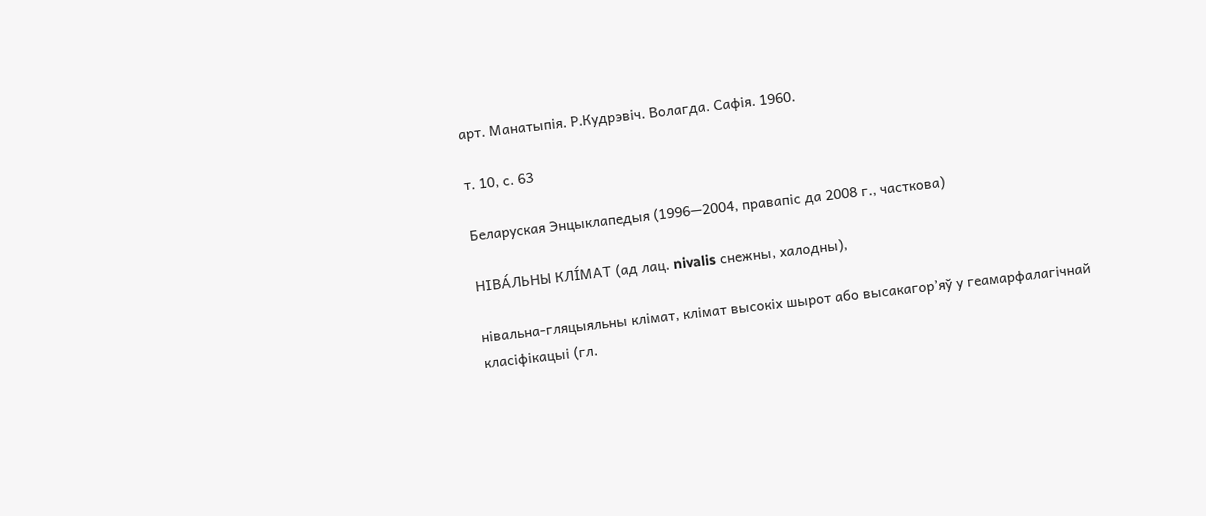арт. Манатыпія. Р.Кудрэвіч. Волагда. Сафія. 1960.

т. 10, с. 63

Беларуская Энцыклапедыя (1996—2004, правапіс да 2008 г., часткова)

НІВА́ЛЬНЫ КЛІ́МАТ (ад лац. nivalis снежны, халодны),

нівальна-гляцыяльны клімат, клімат высокіх шырот або высакагор’яў у геамарфалагічнай класіфікацыі (гл.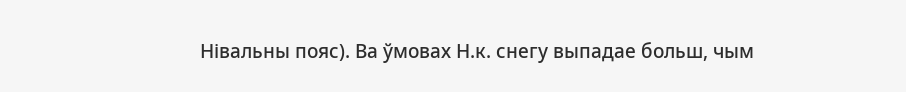Нівальны пояс). Ва ўмовах Н.к. снегу выпадае больш, чым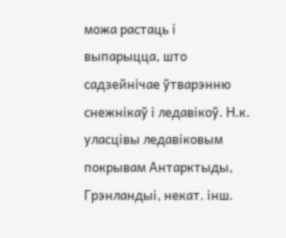можа растаць і выпарыцца, што садзейнічае ўтварэнню снежнікаў і ледавікоў. Н.к. уласцівы ледавіковым покрывам Антарктыды, Грэнландыі, некат. інш.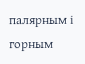палярным і горным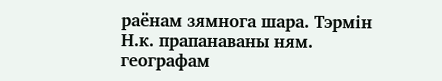раёнам зямнога шара. Тэрмін Н.к. прапанаваны ням. географам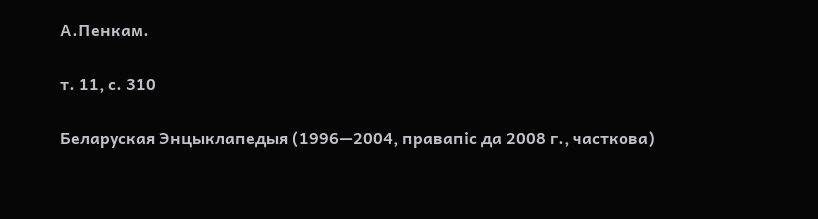А.Пенкам.

т. 11, с. 310

Беларуская Энцыклапедыя (1996—2004, правапіс да 2008 г., часткова)